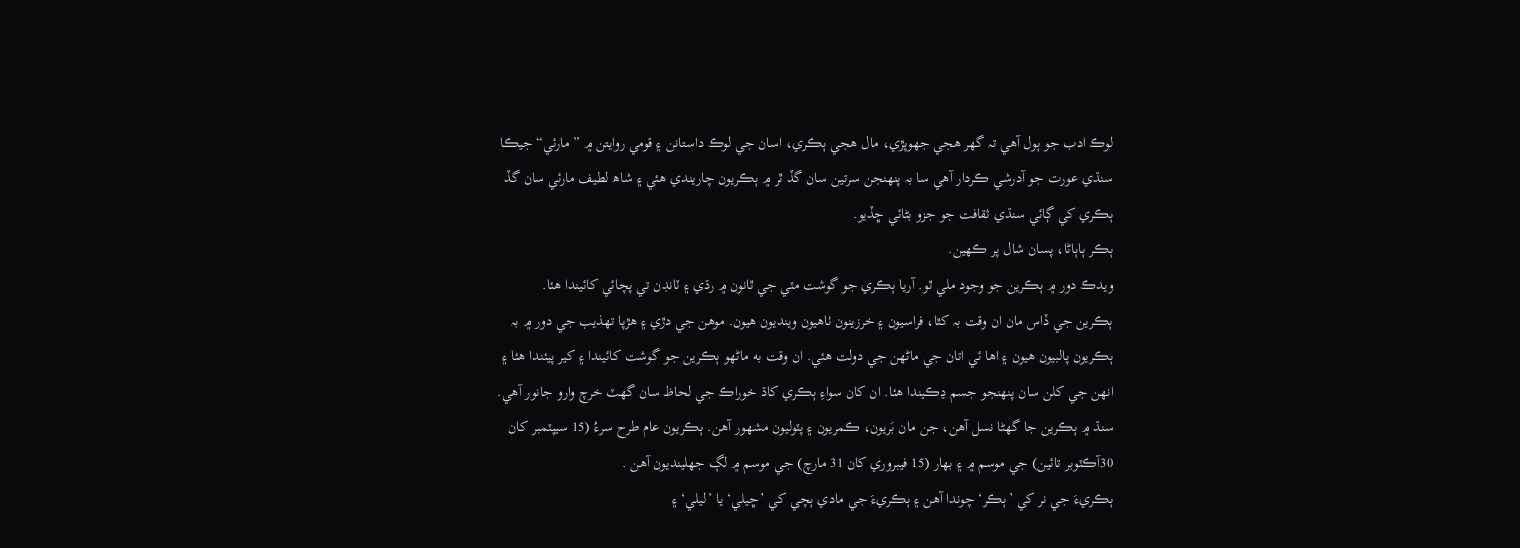لوڪ ادب جو ٻول آهي تہ گهر هجي جهوپڙي، مال هجي ٻڪري، اسان جي لوڪ داستانن ۽ قومي روايتن ۾ ” مارئي“ جيڪا سنڌي عورت جو آدرشي ڪردار آهي سا بہ پنھنجن سرتين سان گڏ ٿر ۾ ٻڪريون چاريندي هئي ۽ شاھ لطيف مارئي سان گڏ ٻڪري کي ڳائي سنڌي ثقافت جو جزو بڻائي ڇڏيو.
ٻڪر ٻاٻاڻا، پسان شال پر ڪھين.
ويدڪ دور ۾ ٻڪرين جو وجود ملي ٿو. آريا ٻڪري جو گوشت مٽي جي ٿانون ۾ رڌي ۽ ٽانڊن تي پچائي کائيندا هئا.
ٻڪرين جي ڏاس مان ان وقت بہ کٿا، فراسيون ۽ خرزينون ٺاهيون وينديون هيون. موھن جي دڙي ۽ ھڙپا تھذيب جي دور ۾ بہ ٻڪريون پالبيون ھيون ۽ اھا ئي اتان جي ماڻهن جي دولت ھئي. ان وقت به ماڻھو ٻڪرين جو گوشت کائيندا ۽ کير پيئندا ھئا ۽ انھن جي کلن سان پنھنجو جسم ڍڪيندا ھئا. ان کان سواءِ ٻڪري کاڌ خوراڪ جي لحاظ سان گھٽ خرچ وارو جانور آھي. سنڌ ۾ ٻڪرين جا گھڻا نسل آھن، جن مان بَريون، ڪمريون ۽ پٽوليون مشھور آھن. ٻڪريون عام طرح سرءُ (15 سيپٽمبر کان 30آڪٽوبر تائين) جي موسم ۾ ۽ بھار (15 فيبروري کان 31 مارچ) جي موسم ۾ لڳ جهلينديون آھن .
ٻڪريءَ جي نر کي ’ٻڪر‘ چوندا آھن ۽ ٻڪريءَ جي مادي ٻچي کي ’ڇيلي‘ يا ’ليلي‘ ۽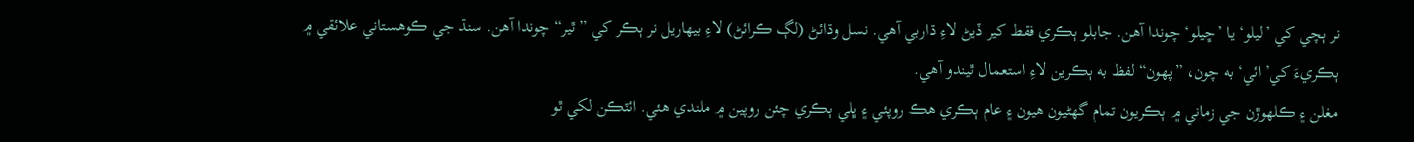نر ٻچي کي ’ليلو‘ يا ’ڇيلو‘ چوندا آھن. جابلو ٻڪري فقط کير ڏيڻ لاءِ ڌاربي آھي. نسل وڌائڻ (لڳ ڪرائڻ) لاءِ بيھاريل نر ٻڪر کي ”ٿير“ چوندا آھن. سنڌ جي ڪوهستاني علائقي ۾ ٻڪريءَ کي’ائي‘ به چون، ”پھون“ لفظ به ٻڪرين لاءِ استعمال ٿيندو آهي.
مغلن ۽ ڪلهوڙن جي زماني ۾ ٻڪريون تمام گهڻيون هيون ۽ عام ٻڪري هڪ روپئي ۽ ڀلي ٻڪري چئن روپين ۾ ملندي هئي. ائٽڪن لکي ٿو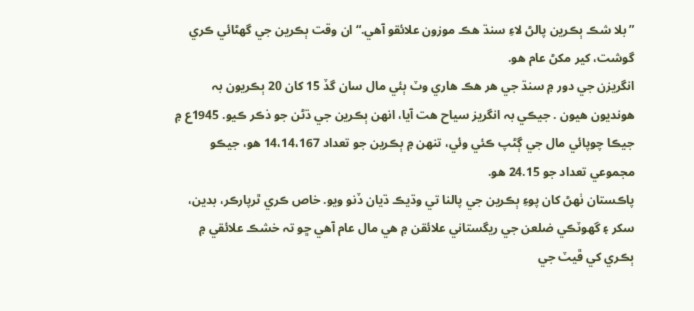” بلا شڪ ٻڪرين پالڻ لاءِ سنڌ هڪ موزون علائقو آهي.“ ان وقت ٻڪرين جي گهڻائي ڪري گوشت، کير مکڻ عام هو.
انگريزن جي دور ۾ سنڌ جي هر هڪ هاري وٽ ٻئي مال سان گڏ 15 کان 20 ٻڪريون بہ هونديون هيون . جيڪي بہ انگريز سياح هت آيا، انهن ٻڪرين جي ڌڻن جو ذڪر ڪيو. 1945ع ۾ جيڪا چوپائي مال جي ڳڻپ ڪئي وئي، تنھن ۾ ٻڪرين جو تعداد 14،14،167 هو، جيڪو مجموعي تعداد جو 24.15 هو.
پاڪستان ٺهڻ کان پوءِ ٻڪرين جي پالنا تي وڌيڪ ڌيان ڏنو ويو. خاص ڪري ٿرپارڪر، بدين، سکر ۽ گهوٽڪي ضلعن جي ريگستاني علائقن ۾ هي مال عام آهي ڇو تہ خشڪ علائقي ۾ ٻڪري کي ڦيٽ جي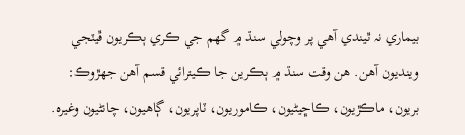بيماري نہ ٿيندي آهي پر وچولي سنڌ ۾ گهم جي ڪري ٻڪريون ڦيٽجي وينديون آهن. هن وقت سنڌ ۾ ٻڪرين جا ڪيترائي قسم آهن جهڙوڪ: بريون، ماڪڙيون، ڪاڇيڻيون، ڪاموريون، ٽاپريون، ڳاهيون، چانڻيون وغيره.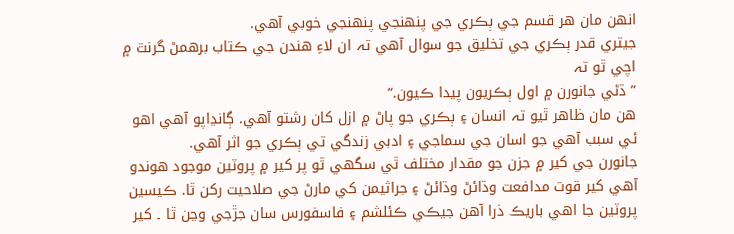انهن مان هر قسم جي ٻڪري جي پنهنجي پنهنجي خوبي آهي.
جيتري قدر ٻڪري جي تخليق جو سوال آهي تہ ان لاءِ هندن جي ڪتاب برهمڻ گرنٿ ۾ اچي ٿو تہ
” ڌڻي جانورن ۾ اول ٻڪريون پيدا ڪيون.“
هن مان ظاهر ٿيو تہ انسان ۽ ٻڪري جو پاڻ ۾ ازل کان رشتو آهي. ڳانڍاپو آهي اهو ئي سبب آهي جو اسان جي سماجي ۽ ادبي زندگي تي ٻڪري جو اثر آهي.
جانورن جي کير ۾ جزن جو مقدار مختلف ٿي سگهي ٿو پر کير ۾ پروٽين موجود ھوندو آھي کير قوت مدافعت وڌائڻ وڌائڻ ۽ جراثيمن کي مارڻ جي صلاحيت رکن ٿا. ڪيسين پروٽين جا اھي باريڪ ذرا آھن جيڪي ڪئلشم ۽ فاسفورس سان جڙجي وڃن ٿا ۔ کير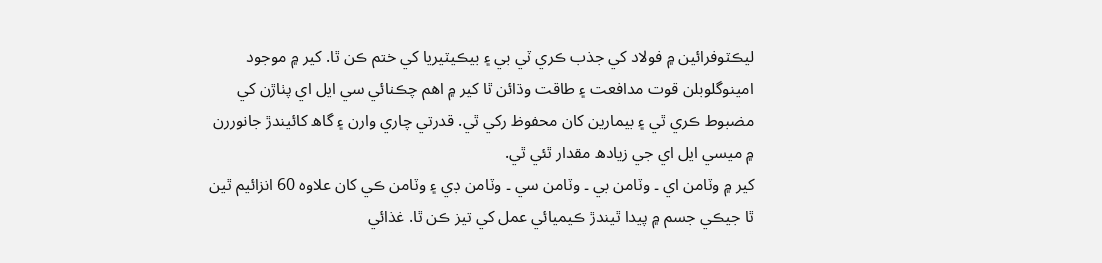ليڪٽوفرائين ۾ فولاد کي جذب ڪري ٽي بي ۽ بيڪيٽيريا کي ختم ڪن ٿا. کير ۾ موجود امينوگلوبلن قوت مدافعت ۽ طاقت وڌائن ٿا کير ۾ اھم چڪنائي سي ايل اي پٺاڙن کي مضبوط ڪري ٿي ۽ بيمارين کان محفوظ رکي ٿي. قدرتي چاري وارن ۽ گاھ کائيندڙ جانوررن ۾ ميسي ايل اي جي زيادھ مقدار ٿئي ٿي.
کير ۾ وٽامن اي ۔ وٽامن بي ۔ وٽامن سي ۔ وٽامن ڊي ۽ وٽامن ڪي کان علاوه 60 انزائيم ٿين ٿا جيڪي جسم ۾ پيدا ٿيندڙ ڪيميائي عمل کي تيز ڪن ٿا. غذائي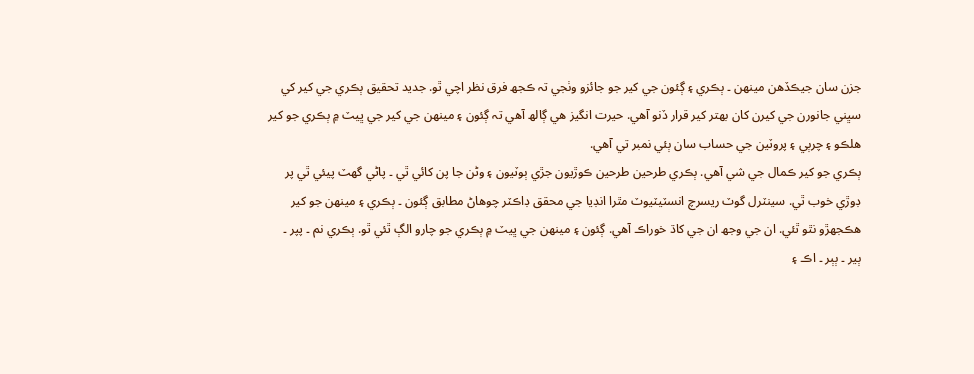جزن سان جيڪڏھن مينھن ۔ ٻڪري ۽ ڳئون جي کير جو جائزو وٺجي تہ ڪجھ فرق نظر اچي ٿو. جديد تحقيق ٻڪري جي کير کي سڀني جانورن جي کيرن کان بھتر کير قرار ڏنو آھي. حيرت انگيز ھي ڳالھ آھي تہ ڳئون ۽ مينھن جي کير جي ڀيٽ ۾ ٻڪري جو کير ھلڪو ۽ چرٻي ۽ پروٽين جي حساب سان ٻئي نمبر تي آھي.
ٻڪري جو کير ڪمال جي شي آھي. ٻڪري طرحين طرحين ڪوڙيون جڙي ٻوٽيون ۽ وڻن جا پن کائي ٿي ۔ پاڻي گهٽ پيئي ٿي پر ڊوڙي خوب ٿي. سينٽرل گوٽ ريسرچ انسٽيٽيوٽ مٿرا انڊيا جي محقق ڊاڪٽر چوھاڻ مطابق ڳئون ۔ ٻڪري ۽ مينھن جو کير ھڪجھڙو نٿو ٿئي. ان جي وجھ ان جي کاڌ خوراڪ آھي. ڳئون ۽ مينھن جي ڀيٽ ۾ ٻڪري جو چارو الڳ ٿئي ٿو. ٻڪري نم ۔ پپر ۔ ٻير ۔ ٻٻر ۔ اڪ ۽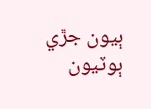ٻيون جڙي ٻوٽيون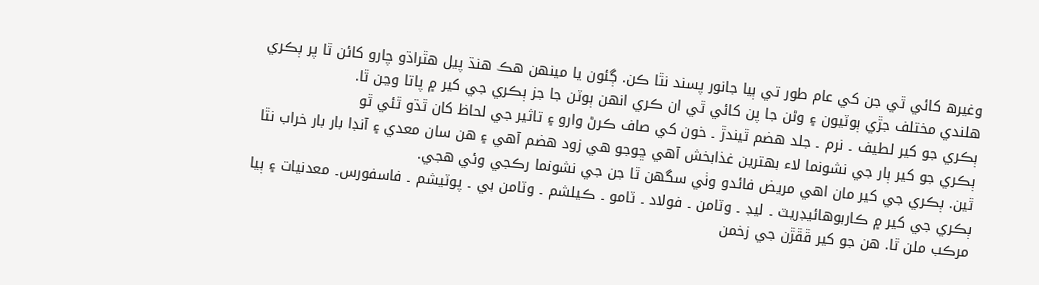وغيرھ کائي ٿي جن کي عام طور تي ٻيا جانور پسند نٿا ڪن. ڳئون يا مينھن ھڪ ھنڌ پيل ھٿراڌو چارو کائن ٿا پر ٻڪري ھلندي مختلف جڙي ٻوٽيون ۽ وڻن جا پن کائي ٿي ان ڪري انهن ٻوٽن جا جز ٻڪري جي کير ۾ پاتا وڃن ٿا.
ٻڪري جو کير لطيف ۔ نرم ۔ جلد ھضم ٿيندڙ ۔ خون کي صاف ڪرڻ وارو ۽ تاثير جي لحاظ کان ٿڌو ٿئي ٿو
ٻڪري جو کير ٻار جي نشونما لاء بھترين غذابخش آھي ڇوجو ھي زود ھضم آھي ۽ ھن سان معدي ۽ آنڊا بار بار خراب نٿا ٿين. ٻڪري جي کير مان اھي مريض فائدو وٺي سگهن ٿا جن جي نشونما رڪجي وئي ھجي.
ٻڪري جي کير ۾ ڪاربوھائيڊريٽ ۔ ليڊ ۔ وٽامن ۔ فولاد ۔ ٽامو ۔ ڪيلشم ۔ وٽامن بي ۔ پوٽيشم ۔ فاسفورس۔ معدنيات ۽ ٻيا مرڪب ملن ٿا. ھن جو کير ڦڦڙن جي زخمن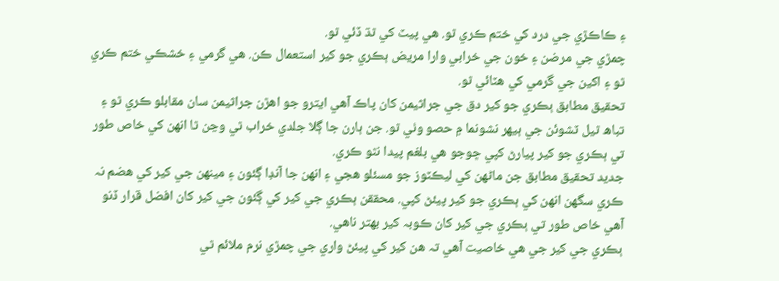۽ ڪاڪڙي جي درد کي ختم ڪري ٿو. ھي پيٽ کي ٿڌ ڏئي ٿو.
چمڙي جي مرضن ۽ خون جي خرابي وارا مريض ٻڪري جو کير استعمال ڪن. ھي گرمي ۽ خشڪي ختم ڪري ٿو ۽ اکين جي گرمي کي ھٽائي ٿو.
تحقيق مطابق ٻڪري جو کير دق جي جراثيمن کان پاڪ آھي ايترو جو اھڙن جراثيمن سان مقابلو ڪري ٿو ۽ تباھ ٿيل ٽشوئن جي ٻيھر نشونما ۾ حصو وٺي ٿو. جن ٻارن جا ڳلا جلدي خراب ٿي وڃن ٿا انهن کي خاص طور تي ٻڪري جو کير پيارڻ کپي ڇوجو ھي بلغم پيدا نٿو ڪري.
جديد تحقيق مطابق جن ماڻھن کي ليڪٽوز جو مسئلو ھجي ۽ انهن جا آنڊا ڳئون ۽ مينھن جي کير کي ھضم نہ ڪري سگهن انهن کي ٻڪري جو کير پيئڻ کپي. محققن ٻڪري جي کير کي ڳئون جي کير کان افضل قرار ڏنو آھي خاص طور تي ٻڪري جي کير کان ڪوبہ کير بھتر ناھي.
ٻڪري جي کير جي ھي خاصيت آھي تہ ھن کير کي پيئڻ واري جي چمڙي نرم ملائم ٿي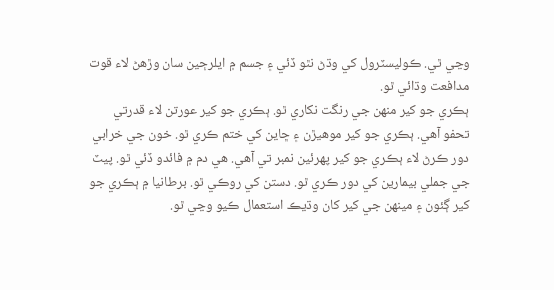وڃي ٿي. ڪوليسٽرول کي وڌڻ نٿو ڏئي ۽ جسم ۾ ايلرڄين سان وڙھڻ لاء قوت مدافعت وڌائي ٿو.
ٻڪري جو کير منھن جي رنگت نکاري ٿو. ٻڪري جو کير عورتن لاء قدرتي تحفو آھي. ٻڪري جو کير موھيڙن ۽ ڇاين کي ختم ڪري ٿو. خون جي خرابي دور ڪرڻ لاء ٻڪري جو کير پھرئين نمبر تي آھي. ھي دم ۾ فائدو ڏئي ٿو. پيٽ جي جملي بيمارين کي دور ڪري ٿو. دستن کي روڪي ٿو. برطانيا ۾ ٻڪري جو کير ڳئون ۽ مينھن جي کير کان وڌيڪ استعمال ڪيو وڃي ٿو.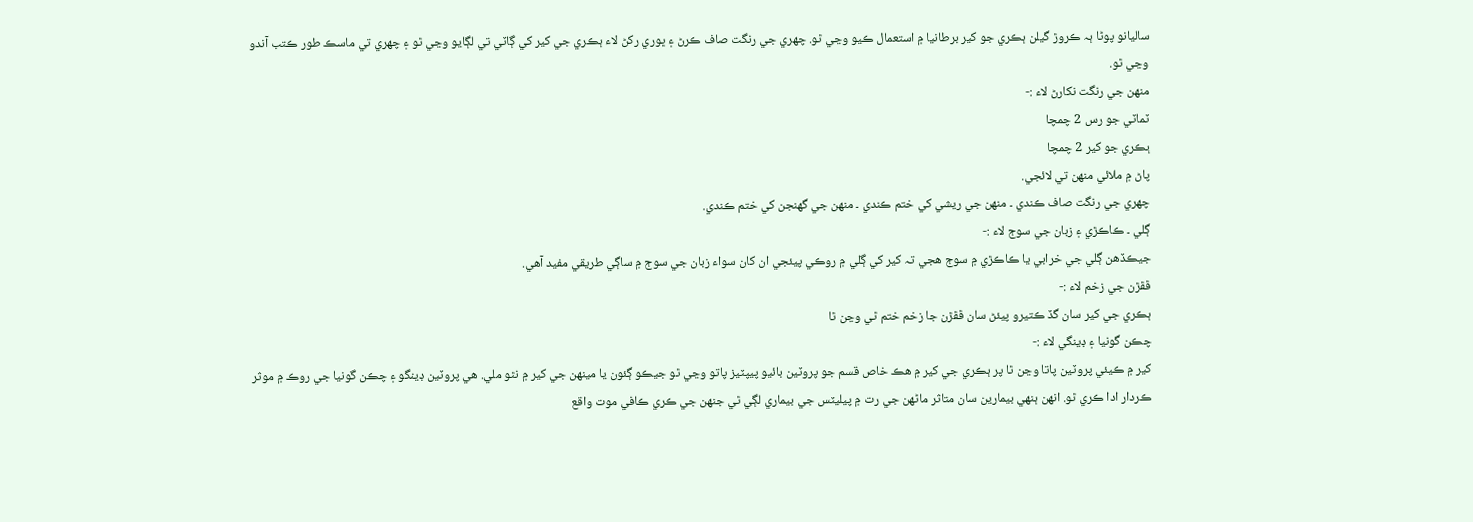ساليانو پوڻا ٻہ ڪروڙ گيلن ٻڪري جو کير برطانيا ۾ استعمال ڪيو وڃي ٿو. چھري جي رنگت صاف ڪرڻ ۽ ڀوري رکڻ لاء ٻڪري جي کير کي ڳاٽي تي لڳايو وڃي ٿو ۽ چھري تي ماسڪ طور ڪتب آندو وڃي ٿو.
منھن جي رنگت نکارڻ لاء :-
ٽماٽي جو رس 2 چمچا
ٻڪري جو کير 2 چمچا
پاڻ ۾ ملائي منھن تي لائجي.
چھري جي رنگت صاف ڪندي ۔ منھن جي ريشي کي ختم ڪندي ۔ منھن جي گهنجن کي ختم ڪندي.
ڳلي ۔ ڪاڪڙي ۽ زبان جي سوڄ لاء :-
جيڪڏھن ڳلي جي خرابي يا ڪاڪڙي ۾ سوڄ ھجي تہ کير کي ڳلي ۾ روڪي پيئجي ان کان سواء زبان جي سوڄ ۾ ساڳي طريقي مفيد آھي.
ڦڦڙن جي زخم لاء :-
ٻڪري جي کير سان گڏ ڪتيرو پيئڻ سان ڦڦڙن جا زخم ختم ٿي وڃن ٿا
چڪن گونيا ۽ ڊينگي لاء :-
کير ۾ ڪيئي پروٽين پاتا وڃن ٿا پر ٻڪري جي کير ۾ ھڪ خاص قسم جو پروٽين بائيو پيپٽيز پاتو وڃي ٿو جيڪو ڳئون يا مينھن جي کير ۾ نٿو ملي. ھي پروٽين ڊينگو ۽ چڪن گونيا جي روڪ ۾ موثر ڪردار ادا ڪري ٿو. انهن ٻنهي بيمارين سان متاثر ماڻھن جي رت ۾ پيليٽس جي بيماري لڳي ٿي جنھن جي ڪري ڪافي موت واقع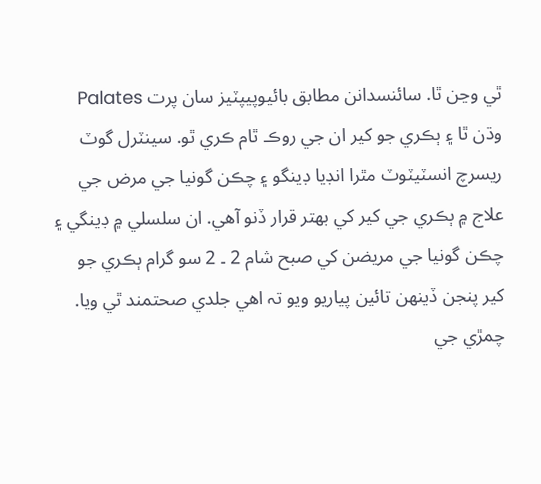ٿي وڃن ٿا. سائنسدانن مطابق بائيوپيپٽيز سان پرت Palates وڌن ٿا ۽ ٻڪري جو کير ان جي روڪ ٿام ڪري ٿو. سينٽرل گوٽ ريسرچ انسٽيٽوٽ مٿرا انڊيا ڊينگو ۽ چڪن گونيا جي مرض جي علاج ۾ ٻڪري جي کير کي بھتر قرار ڏنو آھي. ان سلسلي ۾ ڊينگي ۽ چڪن گونيا جي مريضن کي صبح شام 2 ۔ 2 سو گرام ٻڪري جو کير پنجن ڏينھن تائين پياريو ويو تہ اھي جلدي صحتمند ٿي ويا.
چمڙي جي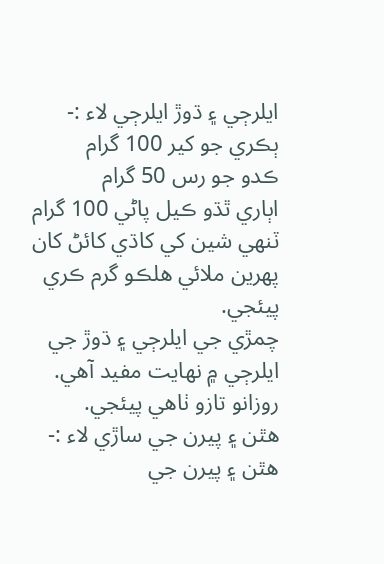ايلرڄي ۽ ڌوڙ ايلرڄي لاء :-
ٻڪري جو کير 100 گرام
ڪدو جو رس 50 گرام
اٻاري ٿڌو ڪيل پاڻي 100 گرام
ٽنهي شين کي کاڌي کائڻ کان پھرين ملائي ھلڪو گرم ڪري پيئجي.
چمڙي جي ايلرڄي ۽ ڌوڙ جي ايلرڄي ۾ نھايت مفيد آھي. روزانو تازو ٺاھي پيئجي.
ھٿن ۽ پيرن جي ساڙي لاء :-
ھٿن ۽ پيرن جي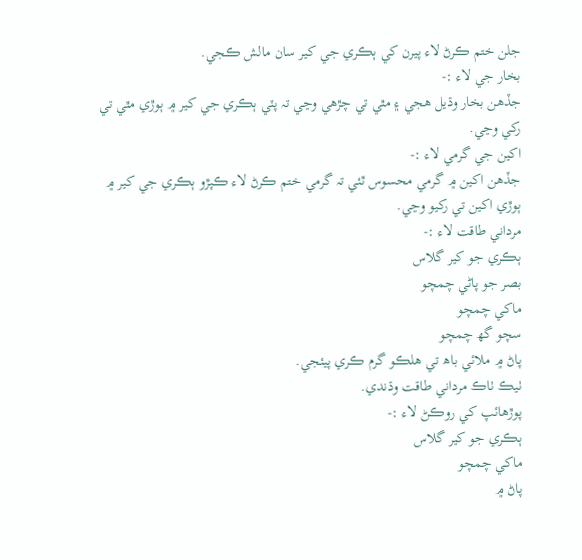جلن ختم ڪرڻ لاء پيرن کي ٻڪري جي کير سان مالش ڪجي.
بخار جي لاء :-
جڏھن بخار وڌيل ھجي ۽ مٿي تي چڙھي وڃي تہ پٽي ٻڪري جي کير ۾ ٻوڙي مٿي تي رکي وڃي.
اکين جي گرمي لاء :-
جڏھن اکين ۾ گرمي محسوس ٿئي تہ گرمي ختم ڪرڻ لاء ڪپڙو ٻڪري جي کير ۾ ٻوڙي اکين تي رکيو وڃي.
مرداني طاقت لاء :-
ٻڪري جو کير گلاس
بصر جو پاڻي چمچو
ماکي چمچو
سچو گھ چمچو
پاڻ ۾ ملائي باھ تي ھلڪو گرم ڪري پيئجي.
ٺيڪ ٺاڪ مرداني طاقت وڌندي.
پوڙھائپ کي روڪڻ لاء :-
ٻڪري جو کير گلاس
ماکي چمچو
پاڻ ۾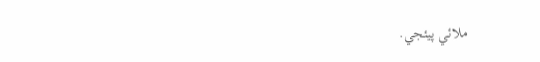ملائي پيئجي.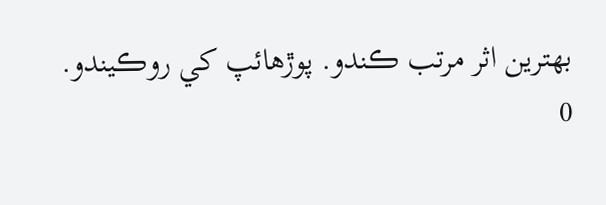بھترين اثر مرتب ڪندو. پوڙھائپ کي روڪيندو.
0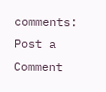comments:
Post a Comment